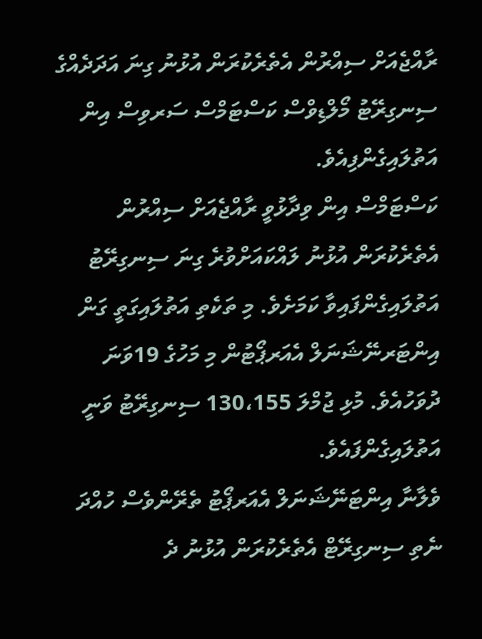ރާއްޖެއަށް ސިއްރުން އެތެރެކުރަން އުޅުނު ގިނަ އަދަދެއްގެ ސިނގިރޭޓު މޯލްޑިވްސް ކަސްޓަމްސް ސަރވިސް އިން އަތުލައިގެންފިއެވެ.
ކަސްޓަމްސް އިން ވިދާޅުވީ ރާއްޖެއަށް ސިއްރުން އެތެރެކުރަން އުޅުނު ލައްކައަށްވުރެ ގިނަ ސިނގިރޭޓު އަތުލައިގެންފައިވާ ކަމަށެވެ. މި ތަކެތި އަތުލައިގަތީ ގަން އިންޓަރނޭޝަނަލް އެއަރޕޯޓުން މި މަހުގެ 19ވަނަ ދުވަހުއެވެ. މުޅި ޖުމްލަ 130،155 ސިނގިރޭޓު ވަނީ އަތުލައިގެންފައެވެ.
ވެލާނާ އިންޓަނޭޝަނަލް އެއަރޕޯޓު ތެރޭންވެސް ހުއްދަ ނެތި ސިނގިރޭޓް އެތެރެކުރަން އުޅުނު ދެ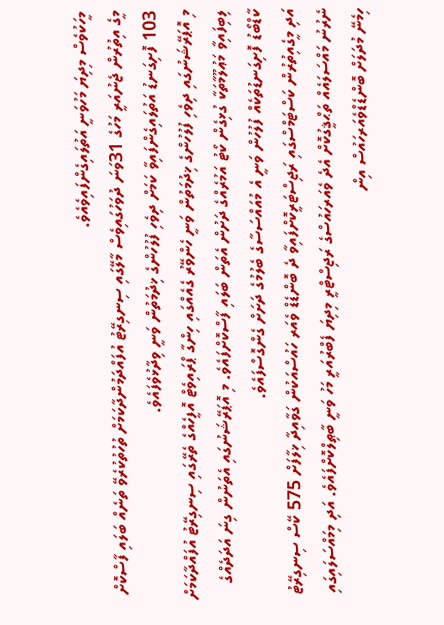މީހަކުވެސް މިދިޔަ މަހުވަނީ އަތުލައިގެންފައިވެއެވެ.
މީގެ އިތުރުން ޖެނުއަރީ މަހުގެ 31ވަނަ ދުވަހުގައިވެސް މާލޭގައި ސިނގިރޭޓު އުފައްދަމުންދާކަމަށް ތުހުތުކުރެވޭ ތަނެއް ބަލައި ފާސްކޮށް 103 ފޮށިގަނޑު އަތުލައިގެންފައިވާ ކަމަށް ދިވެހި ފުލުހުންގެ ޚިދުމަތުން ވަނީ ވިދާޅުވެފައެވެ.
މި އޮޕަރޭޝަނުގައި ދިވެހި ފުލުހުންގެ ޚިދުމަތުން ވަނީ ހެންވޭރު ގެއެއްގައި ހިންގާ ޕްރައިވެޓް އޮފީހެއްގެ ތެރޭގައި ސިނގިރޭޓު އުފައްދާކަމަށް ލިބިފައިވާ މަޢުލޫމާތަކާ ގުޅިގެން ކޯޓު އަމުރެއްގެ ދަށުން އެތަން ބަލައި ފާސްކޮށްފައެވެ. މި އޮޕަރޭޝަނުގައި އެތަނުން ގިނަ އަދަދެއްގެ ކާޑްބޯޑު ފޮށިގަނޑުތަކެއް ފުލުހުން ވަނީ އެ މުއައްސަސާގެ ބެލުމުގެ ދަށަށް ގެންގޮސްފައެވެ.
އަދި މީގެއިތުރުން ކަސްޓަމްސްގައި ރަޖިސްޓަރީކޮށްފައިވާ ދެ ބޮންޑެޑް ވެއަރ ހައުސްއަކުން ގަވާއިދާ ޚިލާފަށް 575 ކޭސް ސިނގިރޭޓު ނެރުނު މައްސަލައެއް ތަޙްޤީގުކޮށް އެދެ ވެއަރހައުސްގެ ރަޖިސްޓްރީ މިދިޔަ ފެބްރުއަރީ މަހު ވަނީ ބާޠިލްކޮށްފައެވެ. އަދި މިމައްސަލައިގައި ހިމެނޭ މުދަލަށް ބޮންޑެޑްވެއަރހައުސް އިން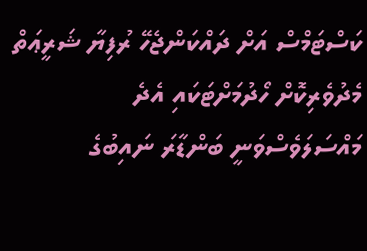ކަސްޓަމްސް އަށް ދައްކަންޖެހޭ ރުފިޔާ ޝަރީޢަތް މެދުވެރިކޮށް ހޯދުމަށްޓަކައި އެދެ މައްސަލަވެސްވަނީ ބަންޑާރަ ނައިބުގެ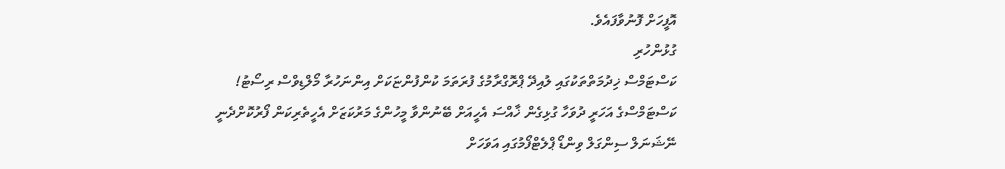އޮފީހަށް ފޮނުވާފައެވެ.
ގުޅުންހުރި
ކަސްޓަމްސް ޚިދުމަތްތަކުގައި ލުއިދޭ ޕްރޮގްރާމުގެ ފުރަތަމަ ކުންފުންޏަކަށް އިންނަހުރާ މޯލްޑިވްސް ރިސޯޓު!
ކަސްޓަމްސްގެ އަހަރީ ދުވަހާ ގުޅިގެން ޚާއްސަ އެހީއަށް ބޭނުންވާ މީހުންގެ މަރުކަޒަށް އެހީތެރިކަން ފޯރުކޮށްދެނީ
ނޭޝަނަލް ސިންގަލް ވިންޑޯ ޕްލެޓްފޯމުގައި އަވަހަށް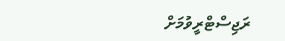ރަޖިސްޓްރީވުމަށް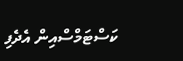ކަސްޓަމްސްއިން އެދެފި